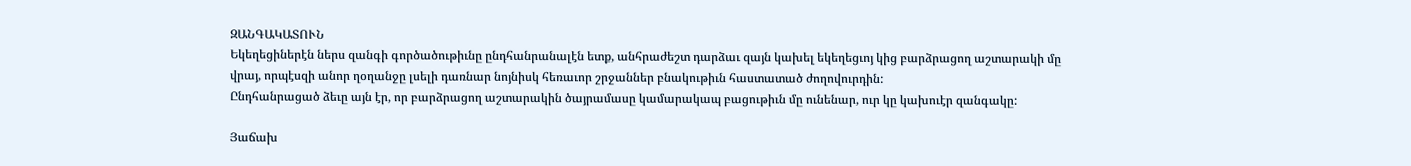ԶԱՆԳԱԿԱՏՈՒՆ
Եկեղեցիներէն ներս զանգի գործածութիւնը ընդհանրանալէն ետք, անհրաժեշտ դարձաւ զայն կախել եկեղեցւոյ կից բարձրացող աշտարակի մը վրայ, որպէսզի անոր ղօղանջը լսելի դառնար նոյնիսկ հեռաւոր շրջաններ բնակութիւն հաստատած ժողովուրդին:
Ընդհանրացած ձեւը այն էր, որ բարձրացող աշտարակին ծայրամասը կամարակապ բացութիւն մը ունենար, ուր կը կախուէր զանգակը:

Յաճախ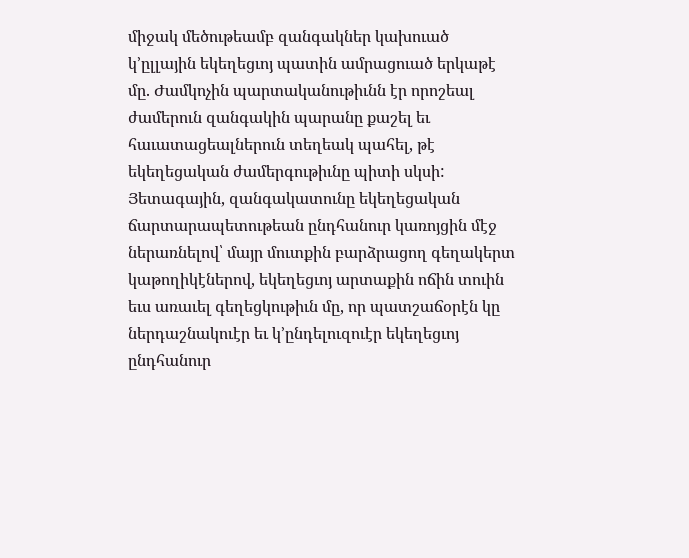միջակ մեծութեամբ զանգակներ կախուած կ’ըլլային եկեղեցւոյ պատին ամրացուած երկաթէ մը. Ժամկոչին պարտականութիւնն էր որոշեալ ժամերուն զանգակին պարանը քաշել եւ հաւատացեալներուն տեղեակ պահել, թէ եկեղեցական ժամերգութիւնը պիտի սկսի:
Յետագային, զանգակատունը եկեղեցական ճարտարապետութեան ընդհանուր կառոյցին մէջ ներառնելով՝ մայր մուտքին բարձրացող գեղակերտ կաթողիկէներով, եկեղեցւոյ արտաքին ոճին տուին եւս առաւել գեղեցկութիւն մը, որ պատշաճօրէն կը ներդաշնակուէր եւ կ’ընդելուզուէր եկեղեցւոյ ընդհանուր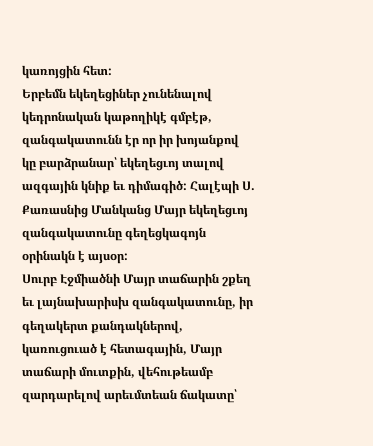կառոյցին հետ:
Երբեմն եկեղեցիներ չունենալով կեդրոնական կաթողիկէ գմբէթ, զանգակատունն էր որ իր խոյանքով կը բարձրանար՝ եկեղեցւոյ տալով ազգային կնիք եւ դիմագիծ: Հալէպի Ս. Քառասնից Մանկանց Մայր եկեղեցւոյ զանգակատունը գեղեցկագոյն օրինակն է այսօր:
Սուրբ Էջմիածնի Մայր տաճարին շքեղ եւ լայնախարիսխ զանգակատունը, իր գեղակերտ քանդակներով, կառուցուած է հետագային, Մայր տաճարի մուտքին, վեհութեամբ զարդարելով արեւմտեան ճակատը՝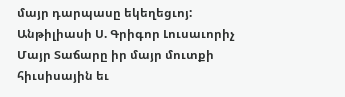մայր դարպասը եկեղեցւոյ: Անթիլիասի Ս. Գրիգոր Լուսաւորիչ Մայր Տաճարը իր մայր մուտքի հիւսիսային եւ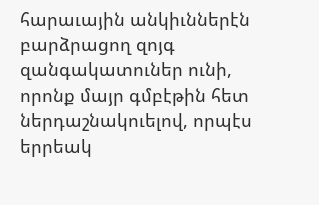հարաւային անկիւններէն բարձրացող զոյգ զանգակատուներ ունի, որոնք մայր գմբէթին հետ ներդաշնակուելով, որպէս երրեակ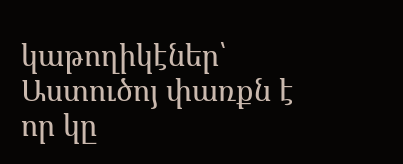կաթողիկէներ՝ Աստուծոյ փառքն է որ կը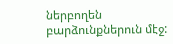ներբողեն բարձունքներուն մէջ: